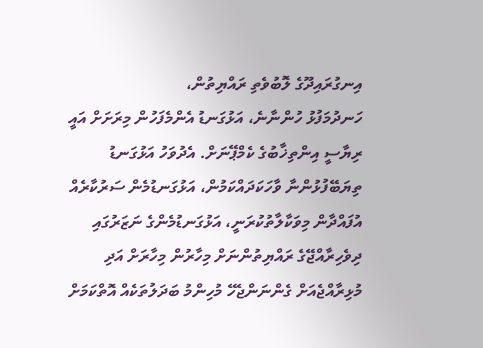އިނގުރައިދޫގެ ލޮބުވެތި ރައްޔިތުން،
ހަނދުމަފުޅު ހުންނާނެ، އަޅުގަނޑު އެންމެފަހުން މިރަށަށް އައީ ރިޔާސީ އިންތިޚާބުގެ ކެމްޕޭނަށް. އެދުވަހު އަޅުގަނޑު ތިޔަބޭފުޅުންނާ ވާހަކަދައްކަމުން، އަޅުގަނޑުމެން ސަރުކާރެއް އުފައްދާން މިވަކާލާތުކުރަނީ، އަޅުގަނޑުމެންގެ ނަޒަރުގައި ދިވެހިރާއްޖޭގެ ރައްޔިތުންނަށް މިހާރުން މިހާރަށް އަދި މުޅިރާއްޖެއަށް ގެންނަންޖެހޭ މުހިންމު ބަދަލުތަކެއް އޮތްކަމަށް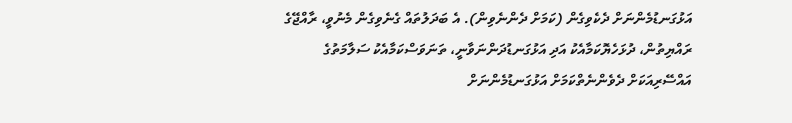އަޅުގަނޑުމެންނަށް ދެކެވިގެން (ކަމަށް ދެންނެވިން). އެ ބަދަލުތައް ގެނެވިގެން މެނުވީ، ރާއްޖޭގެ ރައްޔިތުން، ދުޅަހެޔޮކަމާއެކު އަދި އަޅުގަނޑުދަންނަވާނީ، ތަނަވަސްކަމާއެކު ސަލާމަތުގެ އައްސޭރިއަކަށް ދެވެންނެތްކަމަށް އަޅުގަނޑުމެންނަށް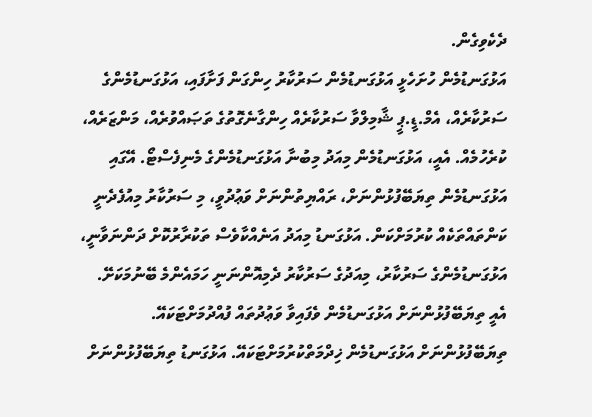ދެކެވިގެން.
އަޅުގަނޑުމެން ހުށަހެޅީ އަޅުގަނޑުމެން ސަރުކާރު ހިންގަން ފަށާފައި، އަޅުގަނޑުމެންގެ ސަރުކާރެއް، އެމް.ޑީ.ޕީ ޝާމިލްވާ ސަރުކާރެއް ހިންގާނެގޮތުގެ ތަޞައްވުރެއް، މަންޒަރެއް، ކުރެހުމެއް. އެއީ، އަޅުގަނޑުމެން މިއަދު މިބުނާ އަޅުގަނޑުމެންގެ މެނިފެސްޓޯ. އޭގައި އަޅުގަނޑުމެން ތިޔަބޭފުޅުންނަށް، ރައްޔިތުންނަށް ވަޢުދުވީ، މި ސަރުކާރު މިއުފެދެނީ ކަންތައްތަކެއް ކުރުމަށްކަން. އަޅުގަނޑު މިއަދު އަނެއްކާވެސް ތަކުރާރުކޮށް ދަންނަވާނީ، އަޅުގަނޑުމެންގެ ސަރުކާރު، މިއަދުގެ ސަރުކާރު ދެމިއޮންނަނީ ހަމައެންމެ ބޭނުމަކަށޭ. އެއީ ތިޔަބޭފުޅުންނަށް އަޅުގަނޑުމެން ވެފައިވާ ވަޢުދުތައް ފުއްދުމަށްޓަކައޭ. ތިޔަބޭފުޅުންނަށް އަޅުގަނޑުމެން ޚިދްމަތްކުރުމަށްޓަކައޭ. އަޅުގަނޑު ތިޔަބޭފުޅުންނަށް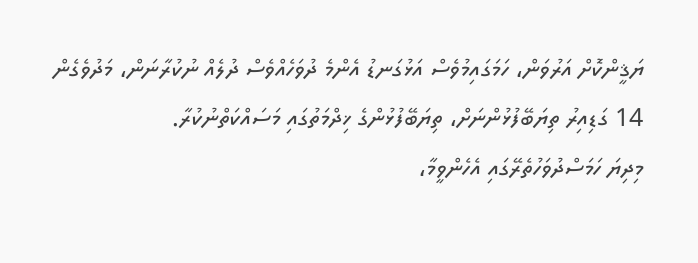ޔަޤީންކޮށް އަރުވަން، ހަމަގައިމުވެސް އަޅުގަނޑު އެންމެ ދުވަހެއްވެސް ދުލެއް ނުކުރާނަން، މަދުވެގެން 14 ގަޑިއިރު ތިޔަބޭފުޅުންނަށް، ތިޔަބޭފުޅުންގެ ޚިދްމަތުގައި މަސައްކަތްނުކުރާ.
މިދިޔަ ހަމަސްދުވަހުތެރޭގައި އެހެންވީމާ،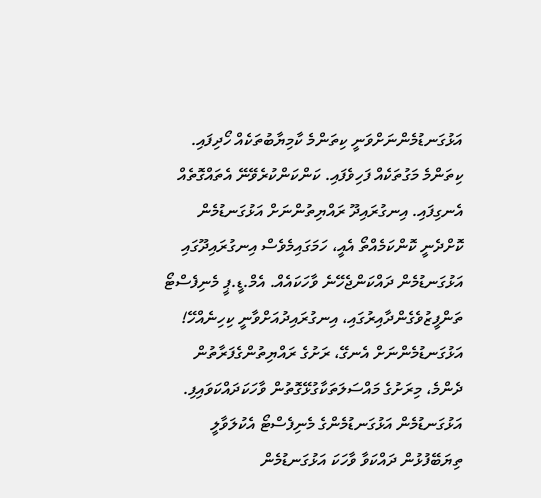އަޅުގަނޑުމެންނަށްވަނީ ކިތަންމެ ކާމިޔާބުތަކެއް ހޯދިފައި. ކިތަންމެ މަގުތަކެއް ފަހިވެފައި. ކަންކަންކުރެވޭނޭ އެތައްގޮތެއް އެނގިފައި. އިނގުރައިދޫ ރައްޔިތުންނަށް އަޅުގަނޑުމެން ކޮށްދެނީ ކޮންކަމެއްތޯ އެއީ، ހަމަގައިމެވެސް އިނގުރައިދޫގައި އަޅުގަނޑުމެން ދައްކަންޖެހޭނެ ވާހަކައެއް. އެމް.ޑީ.ޕީ މެނިފެސްޓޯ ތަންފީޒުވެގެންދާއިރުގައި، އިނގުރައިދުއަށްވާނީ ކިހިނެއްހޭ! އަޅުގަނޑުމެންނަށް އެނގޭ، ރަށުގެ ރައްޔިތުންގެފަރާތުން ދެންމެ، މިރަށުގެ މައްސަލަތަކާގުޅޭގޮތުން ވާހަކަދައްކަވައިފި. އަޅުގަނޑުމެން އަޅުގަނޑުމެންގެ މެނިފެސްޓޯ އެކުލަވާލީ ތިޔަބޭފުޅުން ދައްކަވާ ވާހަކަ އަޅުގަނޑުމެން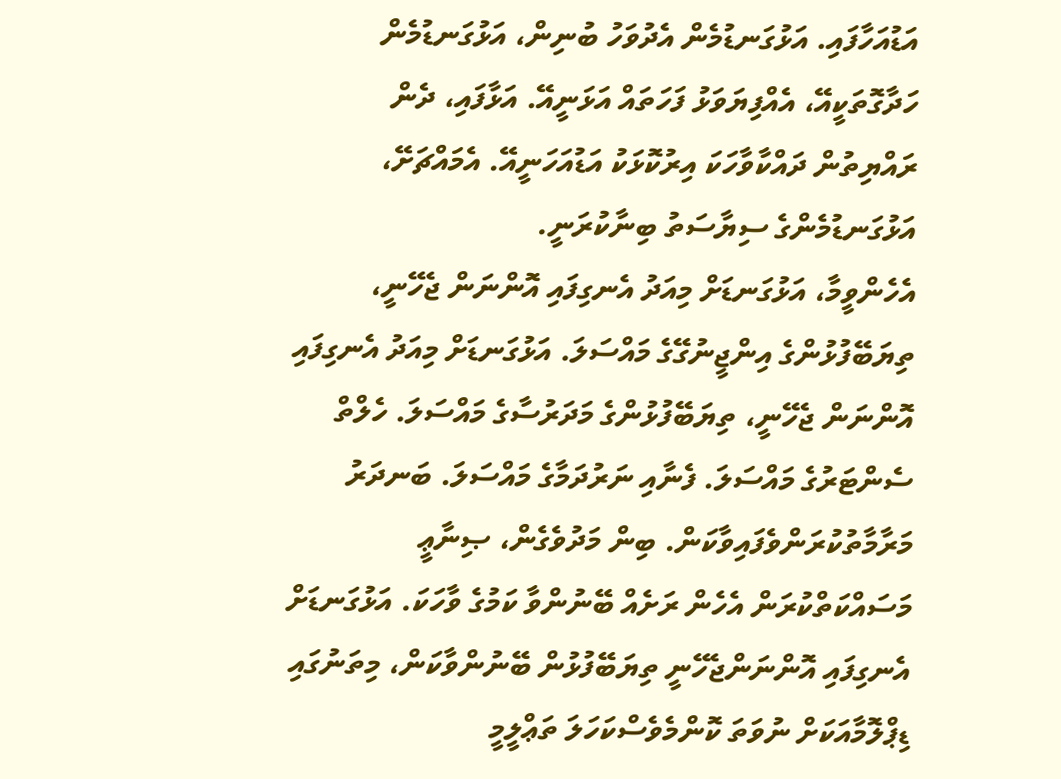އަޑުއަހާފައި. އަޅުގަނޑުމެން އެދުވަހު ބުނިން، އަޅުގަނޑުމެން ހަދާގޮތަކީއޭ، އެއްފިޔަވަޅު ފަހަތައް އަޅަނީއޭ. އަޅާފައި، ދެން ރައްޔިތުން ދައްކާވާހަކަ އިރުކޮޅަކު އަޑުއަހަނީއޭ. އެމައްޗަށޭ، އަޅުގަނޑުމެންގެ ސިޔާސަތު ބިނާކުރަނީ.
އެހެންވީމާ، އަޅުގަނޑަށް މިއަދު އެނގިފައި އޮންނަން ޖެހޭނީ، ތިޔަބޭފުޅުންގެ އިންޖީނުގޭގެ މައްސަލަ. އަޅުގަނޑަށް މިއަދު އެނގިފައި އޮންނަން ޖެހޭނީ، ތިޔަބޭފުޅުންގެ މަދަރުސާގެ މައްސަލަ. ހެލްތް ސެންޓަރުގެ މައްސަލަ. ފެނާއި ނަރުދަމާގެ މައްސަލަ. ބަނދަރު މަރާމާތުކުރަންވެފައިވާކަން. ބިން މަދުވެގެން، ޞިނާޢީ މަސައްކަތްކުރަން އެހެން ރަށެއް ބޭނުންވާ ކަމުގެ ވާހަކަ. އަޅުގަނޑަށް އެނގިފައި އޮންނަންޖެހޭނީ ތިޔަބޭފުޅުން ބޭނުންވާކަން، މިތަނުގައި ޑިޕްލޮމާއަކަށް ނުވަތަ ކޮންމެވެސްކަހަލަ ތަޢްލީމީ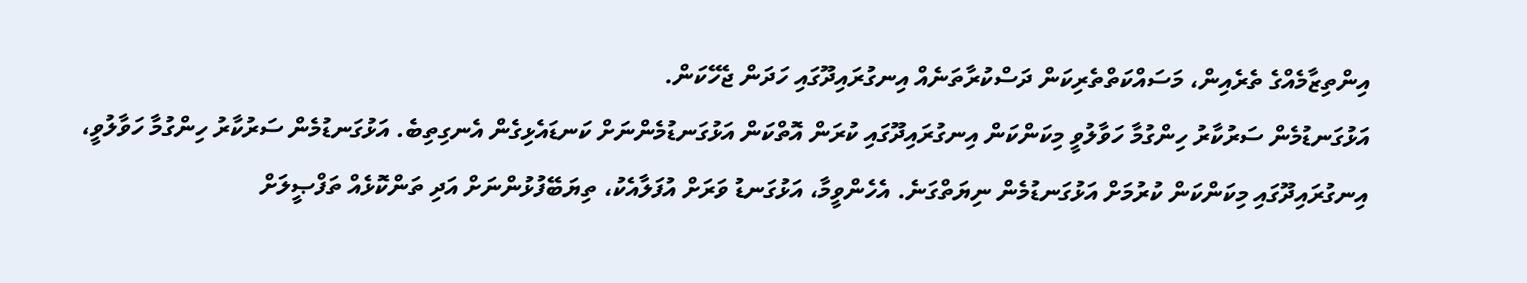އިންތިޒާމެއްގެ ތެރެއިން، މަސައްކަތްތެރިކަން ދަސްކުރާތަނެއް އިނގުރައިދޫގައި ހަދަން ޖެހޭކަން.
އަޅުގަނޑުމެން ސަރުކާރު ހިންގުމާ ހަވާލުވީ މިކަންކަން އިނގުރައިދޫގައި ކުރަން އޮތްކަން އަޅުގަނޑުމެންނަށް ކަނޑައެޅިގެން އެނގިތިބެ. އަޅުގަނޑުމެން ސަރުކާރު ހިންގުމާ ހަވާލުވީ، އިނގުރައިދޫގައި މިކަންކަން ކުރުމަށް އަޅުގަނޑުމެން ނިޔަތްގަނެ. އެހެންވީމާ، އަޅުގަނޑު ވަރަށް އުފަލާއެކު، ތިޔަބޭފުޅުންނަށް އަދި ތަންކޮޅެއް ތަފްޞީލަށް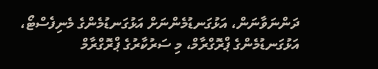ދަންނަވާނަން، އަޅުގަނޑުމެންނަށް އަޅުގަނޑުމެންގެ މެނިފެސްޓޯ، އަޅުގަނޑުމެންގެ ޕްރޮގްރާމް، މި ސަރުކާރުގެ ޕްރޮގްރާމް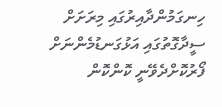ހިނގަމުންދާއިރުގައި މިރަށަށް ސީދާގޮތުގައި އަޅުގަނޑުމެންނަށް ފޯރުކޮށްދެވޭނީ ކޮންކޮން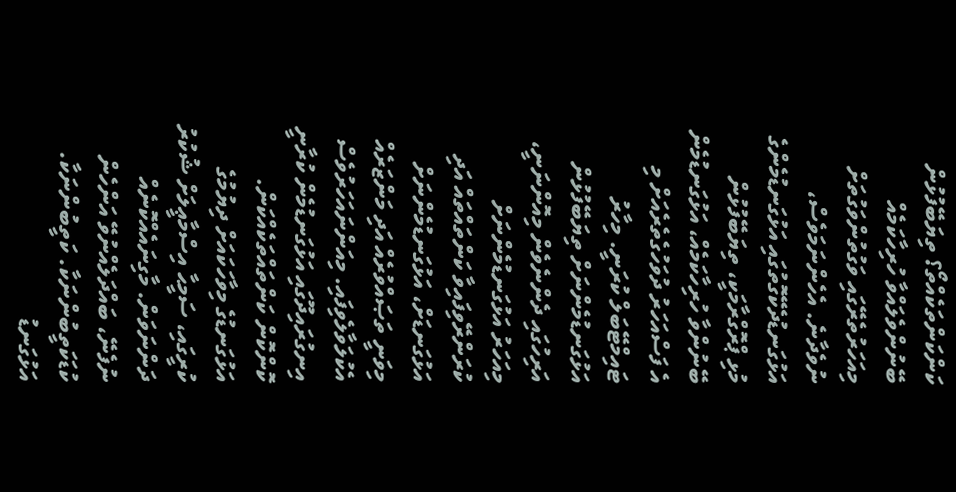ކަންކަންތަކެއްތޯ؟ ތިޔަބޭފުޅުން ބޭނުންވެލައްވާ ހުރިހާކަމެއް މިއަހަރުތެރޭގައި ވަގުތުންވަގުތަށް ނުވެދާނެ. އެހެންނަމަވެސް، އަޅުގަނޑުދެކޭގޮތުގައި އަޅުގަނޑުމެންގެ މުޅި ޕްރޮގްރާމަކީ، ތިޔަބޭފުޅުން ބޭނުންވާ ހުރިހާކަމެއް، އަޅުގަނޑުމެން އެ ފަސްއަހަރު ދުވަހުގެތެރެއަށް މި ޓައިމްޓޭބަލް ކުރަނީ. މިހާރު އަޅުގަނޑުމެންނަށް ތިޔަބޭފުޅުން އަރިހުގައި ދެންނެވެން މިއޮންނަނީ، މިއަހަރު އަޅުގަނޑުމެންނަށް ކުރަންރޭވިފައިވާ ކަންތައްތައް އަދި އަޅުގަނޑަށް، އަޅުގަނޑުމެންނަށް މިވަނީ ތަޞައްވުރެއް އަދި މަންޒަރެއް އެކުލަވާލެވިފައި. މިއަންނައަހަރުވެސް އިނގުރައިދޫގައި އަޅުގަނޑުމެން ކުރާނީ ކޮންކޮން ކަންތައްތަކެއްކަން.
އަޅުގަނޑުގެ މިވާހަކައަށް ދިޔުމުގެ ކުރީގައި، ސަމީޙާ އިސްމާޢީލަށް ޝުކުރު ދަންނަވަން. މާގިނައެއްކޮނެއް ނުފެނޭ، ބައްދަލެއްނުވޭ އަންހެން ކުޑަކަތީބުންނަކާ. ކަތީބުންނަކާ. އަޅުގަނޑު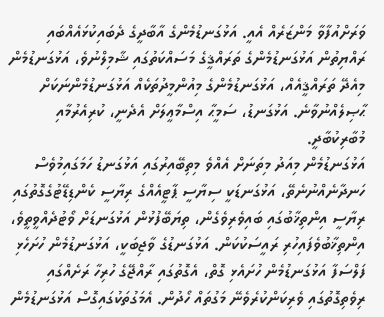ވަރަށްއުފާވާ މަންޒަރެއް އެއީ. އަޅުގަނޑުމެންގެ އާބާދީގެ ދެބައިކުޅައެއްބައި ރައްޔިތުން އަޅުގަނޑުމެންގެ ތަރައްޤީގެ މަސައްކަތުގައި ޝާމިލްނުވެ، އަޅުގަނޑުމެން މިއެދޭ ތަރައްޤީއެއް، އަޅުގަނޑުމެންގެ މިއުންމީދުތަކެއް އަޅުގަނޑުމެންނަކަށް ޙާޞިލެއްނުވާނެ. އަޅުގަނޑު، ސަމީޙާ އިސްމާޢީލަށް އެދެނީ، ކުރިއެރުމާއި މުބާރިކުބާދީ.
އަޅުގަނޑުމެން މިއަދު މިތަނަށް އެއްވެ މިތިބޭއިރުގައި އަޅުގަނޑު ހަމަގައިމުވެސް ހަނދާނެއްނުނެތޭ، އަޅުގަނޑަކީ ސިޔާސީ ޕާޓީއެއްގެ ރިޔާސީ ކެންޑިޑޭޓުގެގޮތުގައި ރިޔާސީ އިންތިޚާބުގައި ބައިވެރިވެގެން، ތިޔަބޭފުޅުން އަޅުގަނޑަށް ވޯޓުދެއްވީތީވެ، އިންތިޚާބުވެފައިހުރި ރައީސަކުކަން. އަޅުގަނޑުގެ ވާޖިބަކީ، އަޅުގަނޑުމެން ހުށަހެޅި ފަލްސަފާ އަޅުގަނޑުމެން ހުށައެޅި ގޮތް، އެގޮތުގައި ރާއްޖޭގެ ހުރިހާ ރަށެއްގައި ރިވެތިގޮތުގައި ވެރިކަންކުރެވެނޭ މަގުތައް ހޯދުން. އެމަގުތަކުގައިގޮސް އަޅުގަނޑުމެން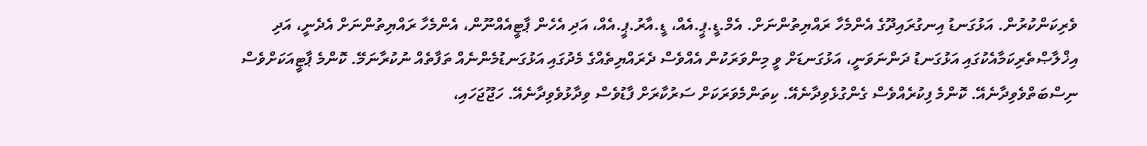ވެރިކަންކުރުން. އަޅުގަނޑު އިނގުރައިދޫގެ އެންމެހާ ރައްޔިތުންނަށް. އެމް.ޑީ.ޕީ.އެއް، ޑީ.އާރު.ޕީ.އެއް، އަދި އެހެން ޕާޓީއެއްނޫން، އެންމެހާ ރައްޔިތުންނަށް އެދެނީ، އަދި އިޚްލާޞްތެރިކަމާއެކުގައި އަޅުގަނޑު ދަންނަވަނީ، އަޅުގަނޑަށް ވީ މިންވަރަކުން އެއްވެސް ދެރައްޔިތެއްގެ މެދުގައި އަޅުގަނޑުމެންނެއް ތަފާތެއް ނުކުރާނަމޭ. ކޮންމެ ޕާޓީއަކަށްވެސް ނިސްބަތްވެވިދާނެއޭ. ކޮންމެ ފިކުރެއްވެސް ގެންގުޅެވިދާނެއޭ. ކިތަންމެވަރަކަށް ސަރުކާރަށް ފާޑުވެސް ވިދާޅުވެވިދާނެއޭ. ހަޖޫޖަހައި،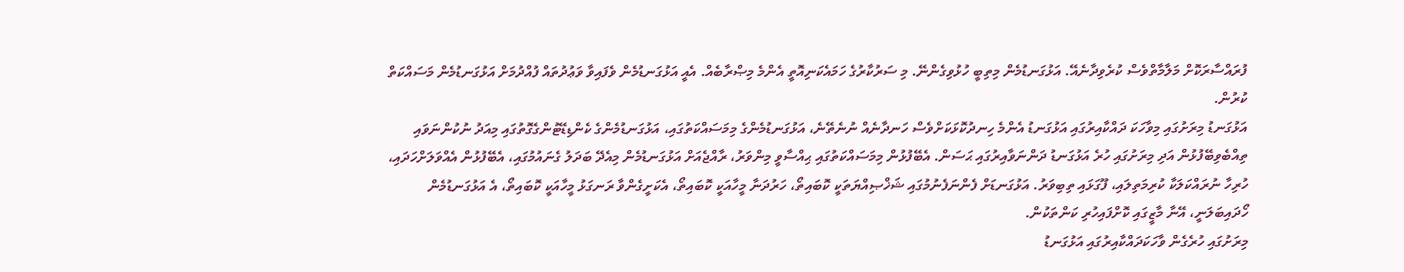ފުރައްސާރަކޮށް މަލާމާތްވެސް ކުރެވިދާނެއޭ. އަޅުގަނޑުމެން މިތިބީ ހުޅުވިގެންނޭ. މި ސަރުކާރުގެ ހަމައެކަނިއޮތީ އެންމެ މިޞްރާބެއް. އެއީ އަޅުގަނޑުމެން ވެފައިވާ ވަޢުދުތައް ފުއްދުމަށް އަޅުގަނޑުމެން މަސައްކަތް ކުރުން.
އަޅުގަނޑު މިރަށުގައި މިވާހަކަ ދައްކާއިރުގައި އަޅުގަނޑު އެންމެ ހިނދުކޮޅަކަށްވެސް ހަނދާނެއް ނުނެތޭނެ، އަޅުގަނޑުމެންގެ މިމަސައްކަތުގައި، އަޅުގަނޑުމެންގެ ކެންޑިޑޭޓުންގެގޮތުގައި މިއަދު ނުކުންނަވައި ތިއްބެވިބޭފުޅުން އަދި މިރަށުގައި ހުރެ އަޅުގަނޑު ދަންނަވާއިރުގައި ޙަސަން. އެބޭފުޅުން މިމަސައްކަތުގައި ޙިއްސާވީ މިންވަރު، ރާއްޖެއަށް އަޅުގަނޑުމެން މިއެދޭ ބަދަލު ގެނައުމުގައި، އެބޭފުޅުން އެއްވަލަށްހަދައި، ހުރިހާ ނުރައްކަލަކާ ކުރިމަތިލައި، ފޫގަޅައި ތިބިވަރު. އަޅުގަނޑަށް ފެންނަފެނުމުގައި ޝަޚްޞިއްޔަތަކީ ކޮބައިތޯ، ހަރުދަނާ މީހާއަކީ ކޮބައިތޯ، އެކަށީގެންވާ ރަނގަޅު މީހާއަކީ ކޮބައިތޯ، އެ އަޅުގަނޑުމެން ހޯދައިބަލަނީ، އޭނާ މާޒީގައި ކޮށްފައިހުރި ކަންތަކުން.
މިރަށުގައި ހުރެގެން ވާހަކަދައްކާއިރުގައި އަޅުގަނޑު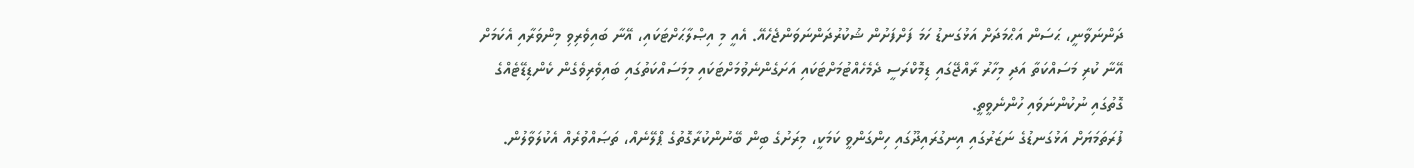ދަންނަވާނީ، ޙަސަން އަޙްމަދަށް އަޅުގަނޑު ހަމަ ފަށްފަށުން ޝުކުރުދަންނަވަންޖެހެއޭ. އެއީ މި އިޞްލާޙަށްޓަކައި، އޭނާ ބައިވެރިވި މިންވަރާއި އެކަމަށް އޭނާ ކުރި މަސައްކަތާ އަދި މިހާރު ރާއްޖޭގައި ޑިމޮކްރަސީ ދެމެހެއްޓުމަށްޓަކައި އަށަގެންނެވުމަށްޓަކައި މިމަސައްކަތުގައި ބައިވެރިވެގެން ކެންޑިޑޭޓެއްގެ ގޮތުގައި ނުކުންނަވައި ހުންނެވީތީ.
ފުރަތަމަޔަށް އަޅުގަނޑުގެ ނަޒަރުގައި އިނގުރައިދޫގައި ހިންގަންވީ ކަމަކީ، މިރަށުގެ ބިން ބޭނުންކުރާގޮތުގެ ޕްލޭނެއް، ތަޞައްވުރެއް އެކުލަވާލުން.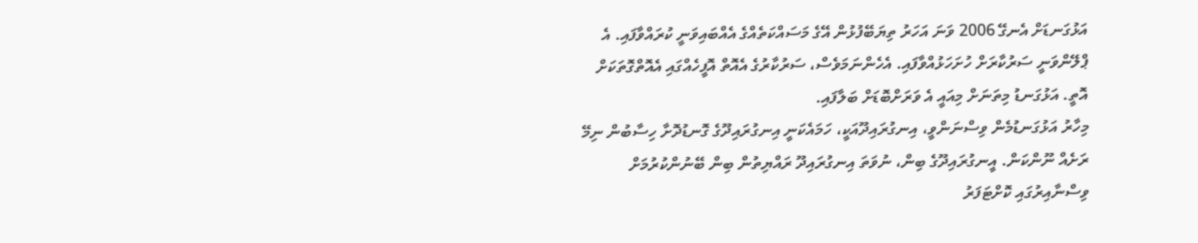އަޅުގަނޑަށް އެނގޭ 2006 ވަނަ އަހަރު ތިޔަބޭފުޅުން އޭގެ މަސައްކަތެއްގެ އެއްބައިވަނީ ކުރައްވާފައި. އެ ޕްލޭންވަނީ ސަރުކާރަށް ހުށަހަޅުއްވާފައި. އެހެންނަމަވެސް، ސަރުކާރުގެ އެއޮތް އޮފީހެއްގައި އެއޮތްގޮތަކަށް އޮތީ. އަޅުގަނޑު މިތަނަށް މިއައީ އެ ވަރަށްބޮޑަށް ބަލާފައި.
މިހާރު އަޅުގަނޑުމެން ވިސްނަންވީ، އިނގުރައިދޫއަކީ، ހަމައެކަނީ އިނގުރައިދޫގެ ގޮނޑުދޮށާ ހިސާބުން ނިމޭ ރަށެއް ނޫންކަން. އީނގުރައިދޫގެ ބިން، ނުވަތަ އިނގުރައިދޫ ރައްޔިތުން ބިން ބޭނުންކުރުމަށް ވިސްނާއިރުގައި ކޮށްޓަފަރު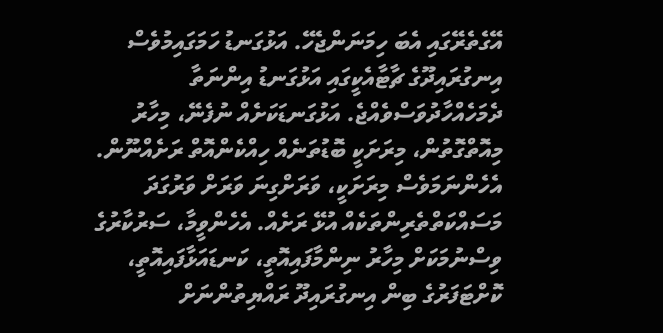އޭގެތެރޭގައި އެބަ ހިމަނަންޖެހޭ. އަޅުގަނޑު ހަމަގައިމުވެސް އިނގުރައިދޫގެ ޗާޓާއެކީގައި އަޅުގަނޑު އިންނަތާ ދެމަހެއްހާދުވަސްވެއްޖެ. އަޅުގަނޑަކަށެއް ނުފެނޭ، މިހާރު މިއޮތްގޮތުން، މިރަށަކީ ބޮޑުތަނެއް ހިއްކެންއޮތް ރަށެއްނޫން. އެހެންނަމަވެސް މިރަށަކީ، ވަރަށްގިނަ ވަރަށް ވަރުގަދަ މަސައްކަތްތެރިންތަކެއް އުޅޭ ރަށެއް. އެހެންވީމާ، ސަރުކާރުގެ ވިސްނުމަކަށް މިހާރު ނިންމާފައިއޮތީ، ކަނޑައަޅާފައިއޮތީ، ކޮށްޓަފަރުގެ ބިން އިނގުރައިދޫ ރައްޔިތުންނަށް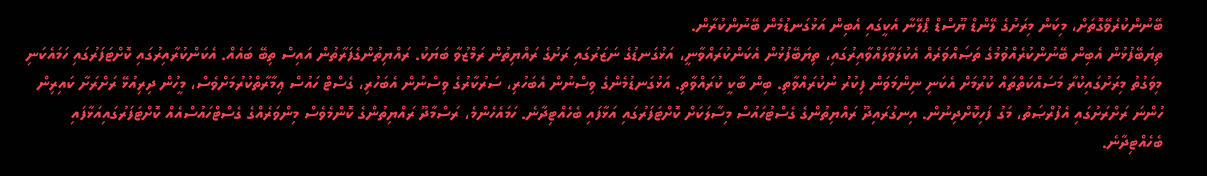ބޭނުންކުރެވޭގޮތަށް، މިކަން މިރަށުގެ ލޭންޑް ޔޫސްޑް ޕްލޭނާ އެކީގައި އެބިން އަޅުގަނޑުމެން ބޭނުންކުރާން.
ތިޔަބޭފުޅުން އެބިން ބޭނުންކުރެއްވުމުގެ ތަޞައްވަރެއް އެކުލަވާލައްވާއިރުގައި، ތިޔަބޭފުޅުން އެކަންކުރައްވާނީ، އަޅުގަނޑުގެ ނަޒަރުގައި ރަށުގެ ރައްޔިތުން ރަމްޒުވާ ބަޔަކު. ރައްޔިތުންގެފަރާތުން އައިސް ތިބޭ ބައެއް. އެކަންކުރާއިރުގައި ކޮށްޓަފަރުގައި ހަމައެކަނި މިވަގުތު މިރަށުގައިކުރާ މަސައްކަތްތައް ކުރުމަށް އެކަނި ނިންމަވަން ފިކުރު ނުކުރައްވާތި. ބިން ބާކީ ކުރައްވާތި. އަޅުގަނޑުމެންގެ ވިސްނުން އެބަހުރި، ސަރުކާރުގެ ވިސްނުން އެބަހުރި، ގެސްޓް ހައުސް ޢިމާރާތްކުރުމަށްވެސް، މީހުން ދިރިއުޅޭ ރަށްރަށާ ކައިރިން ހުންނަ ރަށްރަށުގައި އެފުރްޞަތު، މަގު ފަހިކޮށްދިނުން. އިނގުރައިދޫ ރައްޔިތުންގެ ގެސްޓުހައުސް މިސާލަކަށް ކޮށްޓަފަރުގައި އަޅާފައި ބެހެއްޓިދާނެ. ހަމައެހެންމެ، ރަސްމާދޫ ރައްޔިތުންގެ ކޮންމެވެސް މިންވަރެއްގެ ގެސްޓްހައުސްއެއް ކޮށްޓަފަރުގައިއަޅާފައި ބެހެއްޓިދާނެ.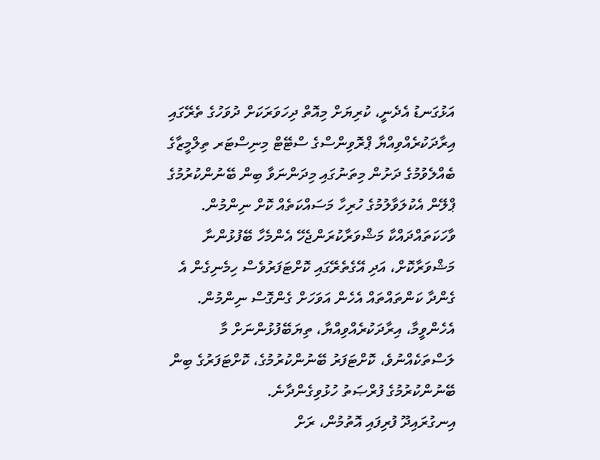އަޅުގަނޑު އެދެނީ، ކުރިޔަށް މިއޮތް ދިހަވަރަކަށް ދުވަހުގެ ތެރޭގައި އިރާދަކުރެއްވިއްޔާ ޕްރޮވިންސްގެ ސްޓޭޓް މިނިސްޓަރ ތިލްމީޒާގެ ބެއްލެވުމުގެ ދަށުން މިތަނުގައި މިދަންނަވާ ބިން ބޭނުންކުރުމުގެ ޕްލޭން އެކުލަވާލުމުގެ ހުރިހާ މަސައްކަތެއް ކޮށް ނިންމުން. ވާހަކަތައްދައްކާ މަޝްވަރާކުރަންޖެހޭ އެންމެހާ ބޭފުޅުންނާ މަޝްވަރާކޮށް، އަދި އޭގެތެރޭގައި ކޮށްޓަފަރުވެސް ހިމެނިގެން އެ ގެންދާ ކަންތައްތައް އެހެން އަވަހަށް ގެންގޮސް ނިންމުން. އެހެންވީމާ، އިރާދަކުރެއްވިއްޔާ، ތިޔަބޭފުޅުންނަށް މާ ލަސްތަކެއްނުވެ، ކޮށްޓަފަރު ބޭނުންކުރުމުގެ، ކޮށްޓަފަރުގެ ބިން ބޭނުންކުރުމުގެ ފުރްޞަތު ހުޅުވިގެންދާނެ.
އިނގުރައިދޫ ފުރިފައި އޮތުމުން، ރަށް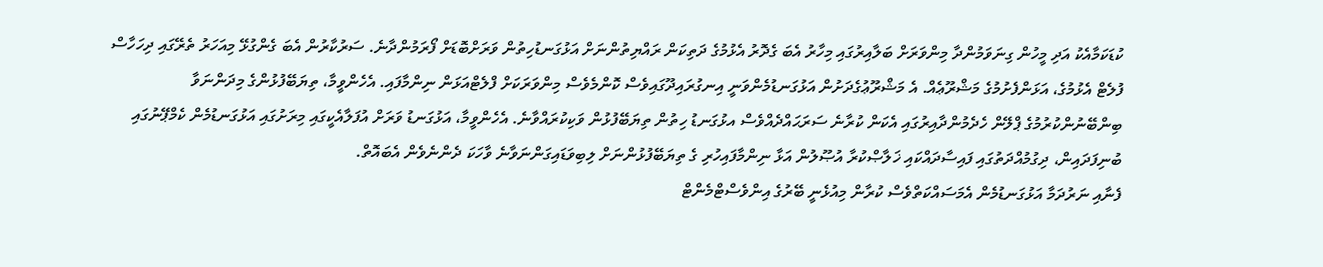ކުޑަކަމާއެކު އަދި މީހުން ގިނަވަމުންދާ މިންވަރަށް ބަލާއިރުގައި މިހާރު އެބަ ގެދޮރު އެޅުމުގެ ދަތިކަން ރައްޔިތުންނަށް އަޅުގަނޑުހިތުން ވަރަށްބޮޑަށް ފޯރަމުންދާނެ. ސަރުކާރުން އެބަ ގެންގުޅޭ މިއަހަރު ތެރޭގައި ދިހަހާސް ފުލެޓް އެޅުމުގެ، އަޅަންފެށުމުގެ މަޝްރޫޢެއް. އެ މަޝްރޫޢުގެދަށުން އަޅުގަނޑުމެންވަނީ އިނގުރައިދޫގައިވެސް ކޮންމެވެސް މިންވަރަކަށް ފްލެޓްއަޅަން ނިންމާފައި. އެހެންވީމާ، ތިޔަބޭފުޅުންގެ މިދަންނަވާ ބިންބޭނުންކުރުމުގެ ޕްލޭން ހެދެމުންދާއިރުގައި އެކަން ކުރާނެ ސަރަޙައްދެއްވެސް އޅުގަނޑު ހިތުން ތިޔަބޭފުޅުން ވަކިކުރައްވާނެ. އެހެންވީމާ، އަޅުގަނޑު ވަރަށް އުފަލާއެކީގައި މިރަށުގައި އަޅުގަނޑުމެން ކެމްޕޭނުގައި ބުނިފަދައިން، ދިގުމުއްދަތުގައި ފައިސާދައްކައި ޚަލާޞްކުރާ އުޞޫލުން އަޅާ ނިންމާފައިހުރި ގެ ތިޔަބޭފުޅުންނަށް ލިބިވަޑައިގަންނަވާނެ ވާހަކަ ދެންނެވެން އެބައޮތް.
ފެނާއި ނަރުދަމާ އަޅުގަނޑުމެން އެމަސައްކަތްވެސް ކުރާން މިއުޅެނީ ބޭރުގެ އިންވެސްޓްމެންޓް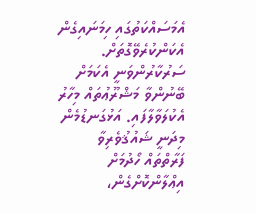އެމަސައްކަތުގައި ހިމަނައިގެން އެކަންކުރެވޭގޮތަށް. ސަރުކާރުންވަނީ އެކަމަށް ބޭނުންވާ މަޝްރޫޢުތައް މިހާރު އެކުލަވާލާފައި. އަޅުގަނޑުމެން މިދަނީ ޝައުޤުވެރިވާ ފަރާތްތައް ހޯދުމަށް އިޢްލާންކޮށްގެން،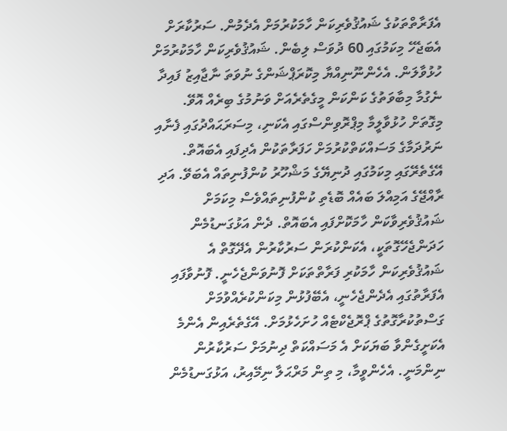އެފަރާތްތަކުގެ ޝައުޤުވެރިކަން ހާމަކުރުމަށް އެދެމުން. ސަރުކާރަށް އެބަޖެހޭ މިކަމުގައި 60 ދުވަސް ލިބެން. ޝައުޤުވެރިކަން ހާމަކުރުމަށް ހުޅުވާލަން. އެހެންނޫނިއްޔާ މިކޮރަޕްޝަންގެ ނުވަތަ ނާޖާއިޒު ފައިދާ ނެގުމާ މިބާވަތުގެ ކަންކަން މީގެތެރެއަށް ވަނުމުގެ ބިރެއް އޮވޭ.
މިގޮތަށް ހުޅުވާލީމާ މިޕްރޮވިންސްގައި އެކަނި، މިސަރަޙައްދުގައި ފެނާއި ނަރުދަމާގެ މަސައްކަތްކުރުމަށް ހަފަރާތަކުން އެދިފައި އެބައޮތް. އޭގެތެރޭގައި މިކަމުގައި ދުނިޔޭގެ މަޝްހޫރު ކުންފުނިތައް އެބަވޭ. އަދި ރާއްޖޭގެ އަމިއްލަ ބައެއް ބޮޑެތި ކުންފުނިތައްވެސް މިކަމަށް ޝައުޤުވެރިވާކަން ހާމަކޮށްފައި އެބައޮތް. ދެން އަޅުގަނޑުމެން ހަދަންޖެހޭގޮތަކީ، އެކަންކުރަން ސަރުކާރުން އެދޭގޮތް އެ ޝައުޤުވެރިކަން ހާމަކުރި ފަރާތްތަކަށް ފޮނުވަންޖެހެނީ. ފޮނުވާފައި އެފަރާތުގައި އެދެންޖެހެނީ، އެބޭފުޅުން މިކަންކުރެއްވުމަށް ގަސްތުކުރާގޮތުގެ ޕްރޮޖެކްޓެއް ހުށަހެޅުމަށް. އޭގެތެރެއިން އެންމެ އެކަށީގެންވާ ބަޔަކަށް އެ މަސައްކަތް ދިނުމަށް ސަރުކާރުން ނިންމަނީ. އެހެންވީމާ، މި ތިން މަރްޙަލާ ނިމޭއިރު، އަޅުގަނޑުމެން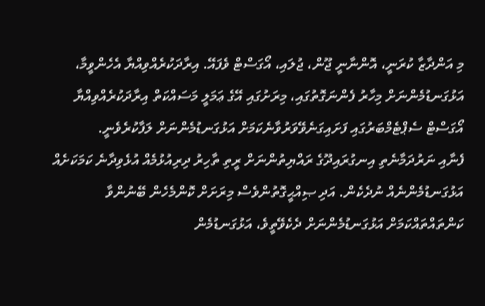މި އަންދާޒާ ކުރަނީ، އޮންނާނީ ޖޫން، ޖުލައި، އޯގަސްޓް ވެފައޭ. އިރާދަކުރެއްވިއްޔާ އެހެންވީމާ، އަޅުގަނޑުމެންނަށް މިހާރު ފެންނަގޮތުގައި، މިރަށުގައި އޭގެ ޢަމަލީ މަސައްކަތް އިރާދަކުރެއްވިއްޔާ އޯގަސްޓް ސެޕްޓެމްބަރުގައި ފަށައިގަނެވޭވަރުވާނެކަމަށް އަޅުގަނޑުމެންނަށް ލަފާކުރެވެނީ.
ފެނާއި ނަރުދަމާނެތި އިނގުރައިދޫގެ ރައްޔިތުންނަށް ރީތި ތާހިރު ދިރިއުޅުމެއް އުޅެވިދާނެ ކަމަކަށެއް އަޅުގަނޑުމެންނެއް ނުދެކެން. އަދި ޞިއްޙީގޮތުންވެސް މިރަށަށް ކޮންމެހެން ބޭނުންވާ ކަންތައްތައްކަމަށް އަޅުގަނޑުމެންނަށް ދެކެވޭތީވެ، އަޅުގަނޑުމެން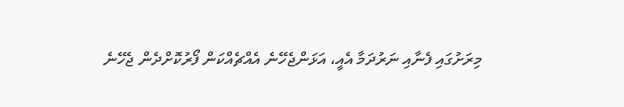މިރަށުގައި ފެނާއި ނަރުދަމާ އެއީ، އަޅަންޖެހޭނެ އެއްޗެއްކަން ފޯރުކޮށްދެން ޖެހޭނެ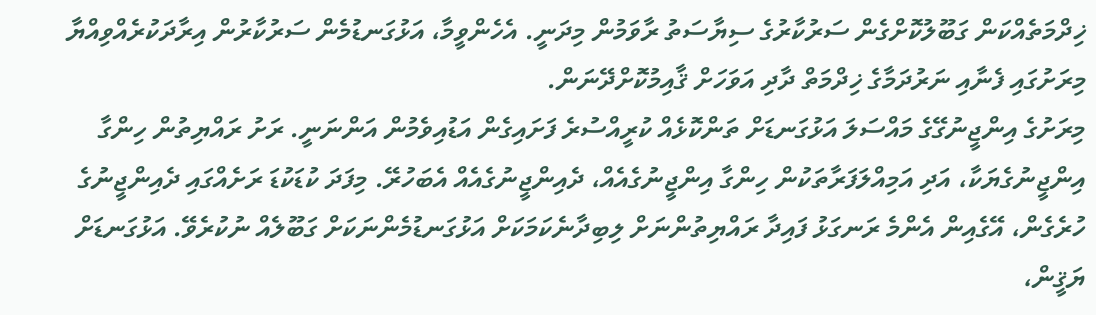ޚިދްމަތެއްކަން ގަބޫލުކޮށްގެން ސަރުކާރުގެ ސިޔާސަތު ރާވަމުން މިދަނީ. އެހެންވީމާ، އަޅުގަނޑުމެން ސަރުކާރުން އިރާދަކުރެއްވިއްޔާ މިރަށުގައި ފެނާއި ނަރުދަމާގެ ޚިދްމަތް ދާދި އަވަހަށް ޤާއިމުކޮށްދޭނަން.
މިރަށުގެ އިންޖީނުގޭގެ މައްސަލަ އަޅުގަނޑަށް ތަންކޮޅެއް ކުރީއްސުރެ ފަށައިގެން އަޑުއިވެމުން އަންނަނީ. ރަށު ރައްޔިތުން ހިންގާ އިންޖީނުގެޔަކާ، އަދި އަމިއްލަފަރާތަކުން ހިންގާ އިންޖީނުގެއެއް، ދެއިންޖީނުގެއެއް އެބަހުރޭ. މިފަދަ ކުޑަކުޑަ ރަށެއްގައި ދެއިންޖީނުގެ ހުރެގެން، އޭގެއިން އެންމެ ރަނގަޅު ފައިދާ ރައްޔިތުންނަށް ލިބިދާނެކަމަކަށް އަޅުގަނޑުމެންނަކަށް ގަބޫލެއް ނުކުރެވޭ. އަޅުގަނޑަށް ޔަޤީން،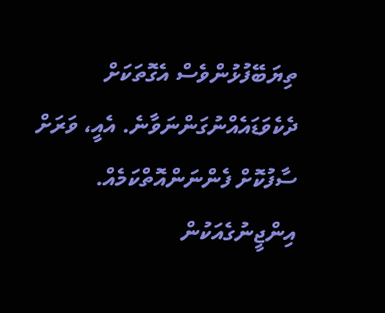ތިޔަބޭފުޅުންވެސް އެގޮތަކަށް ދެކެވަޑައެއްނުގަންނަވާނެ. އެއީ، ވަރަށް ސާފުކޮށް ފެންނަންއޮތްކަމެއް. އިންޖީނުގެއަކުން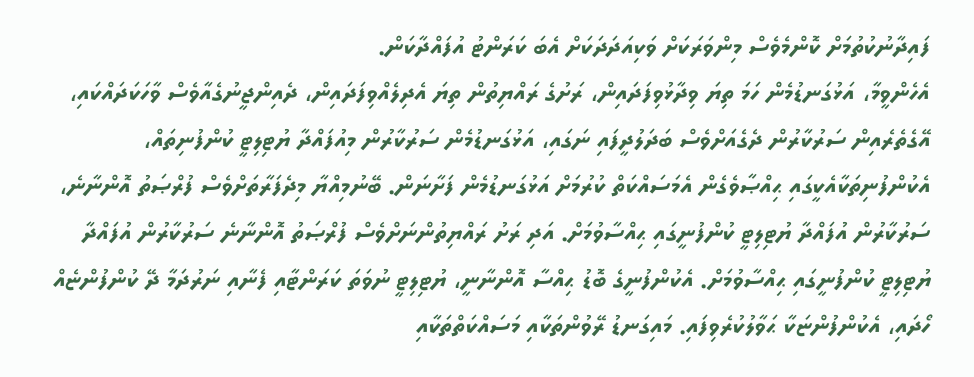ފައިދާނުކުތުމަށް ކޮންމެވެސް މިންވަރަކަށް ވަކިއަދަދަކަށް އެބަ ކަރަންޓު އުފައްދާކަން.
އެހެންވީމާ، އަޅުގަނޑުމެން ހަމަ ތިޔަ ވިދާޅުވިފަދައިން، ރަށުގެ ރައްޔިތުން ތިޔަ އެދިލެއްވިފަދައިން، ދެއިންޖީނުގެއާވެސް ވާހަކަދައްކައި، އޭގެތެރެއިން ސަރުކާރުން ދެގެއަށްވެސް ބަދަލުދީފައި ނަގައި، އަޅުގަނޑުމެން ސަރުކާރުން މިއުފައްދާ ޔުޓިލިޓީ ކުންފުނިތައް، އެކުންފުނިތަކާއެކީގައި ޙިއްޞާވެގެން އެމަސައްކަތް ކުރުމަށް އަޅުގަނޑުމެން ފަށާނަން. ބޭނުމިއްޔާ މިދެފަރާތަށްވެސް ފުރްޞަތު އޮންނާނެ، ސަރުކާރުން އުފައްދާ ޔުޓިލިޓީ ކުންފުނީގައި ޙިއްސާވުމަށް. އަދި ރަށު ރައްޔިތުންނަށްވެސް ފުރްޞަތު އޮންނާނެ ސަރުކާރުން އުފައްދާ ޔުޓިލިޓީ ކުންފުނީގައި ޙިއްސާވުމަށް. އެކުންފުނީގެ ބޮޑު ޙިއްސާ އޮންނާނީ، ޔުޓިލިޓީ ނުވަތަ ކަރަންޓާއި ފެނާއި ނަރުދަމާ ދޭ ކުންފުންޏެއް ހޯދައި، އެކުންފުންޏަކާ ޙަވާލުކުރެވިފައި. މައިގަނޑު ރޭވުންތަކާއި މަސައްކަތްތަކާއި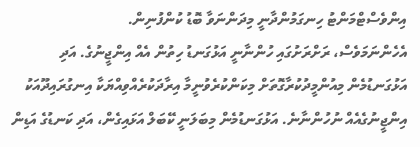އިންވެސްޓްމަންޓު ހިނގަމުންދާނީ މިދަންނަވާ ބޮޑު ކުންފުނިން.
އެހެންނަމަވެސް، ރަށްރަށުގައި ހުންނާނީ އަޅުގަނޑު ހިތުން އެއް އިންޖީނުގެ. އަދި އަޅުގަނޑުމެން މިއުންމީދުކުރާގޮތަށް މިކަންކުރެވުނީމާ އިރާދަކުރެއްވިއްޔަކާ އިނގުރައިދޫއަކު އިންޖީނުގެއެއް ނުހުންނާނެ. އަޅުގަނޑުމެން މިބަލަނީ ކޭބަލް އަޅައިގެން، އަދި ކަނޑުގެ އަޑިން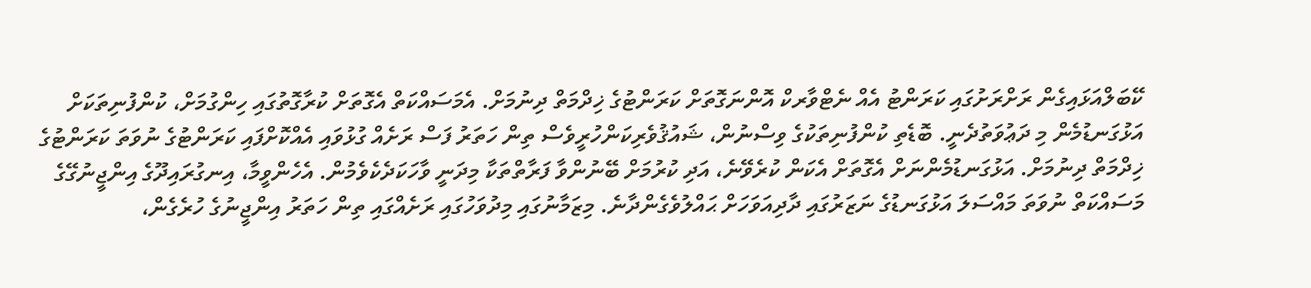ކޭބަލްއަޅައިގެން ރަށްރަށުގައި ކަރަންޓު އެއް ނެޓްވާރކް އޮންނަގޮތަށް ކަރަންޓުގެ ޚިދްމަތް ދިނުމަށް. އެމަސައްކަތް އެގޮތަށް ކުރާގޮތުގައި ހިންގުމަށް، ކުންފުނިތަކަށް އަޅުގަނޑުމެން މި ދަޢުވަތުދެނީ. ބޮޑެތި ކުންފުނިތަކުގެ ވިސްނުން، ޝައުޤުވެރިކަންހުރީވެސް ތިން ހަތަރު ފަސް ރަށެއް ގުޅުވައި އެއްކޮށްފައި ކަރަންޓުގެ ނުވަތަ ކަރަންޓުގެ ޚިދްމަތް ދިނުމަށް. އަޅުގަނޑުމެންނަށް އެގޮތަށް އެކަން ކުރެވޭނެ، އަދި ކުރުމަށް ބޭނުންވާ ފަރާތްތަކާ މިދަނީ ވާހަކަދެކެވެމުން. އެހެންވީމާ، އިނގުރައިދޫގެ އިންޖީނުގޭގެ މަސައްކަތް ނުވަތަ މައްސަލަ އަޅުގަނޑުގެ ނަޒަރުގައި ދާދިއަވަހަށް ޙައްލުވެގެންދާނެ. މިޒަމާނުގައި މިދުވަހުގައި ރަށެއްގައި ތިން ހަތަރު އިންޖީނުގެ ހުރެގެން،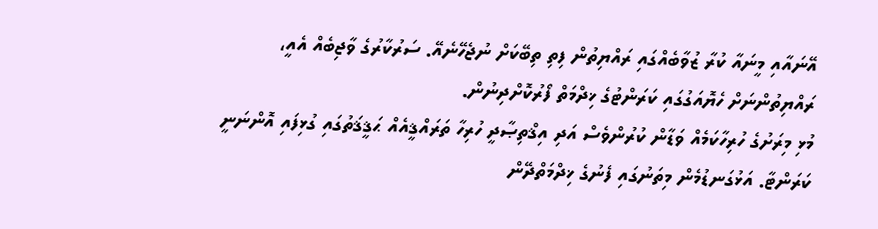އޭނައާއި މީނައާ ކުރާ ޒުވާބެއްގައި ރައްޔިތުން ފިތި ތިބޭކަށް ނުޖެހޭނެއޭ. ސަރުކާރުގެ ވާޖިބެއް އެއީ، ރައްޔިތުންނަށް ހެޔޮއަގުގައި ކަރަންޓުގެ ޚިދްމަތް ފޯރުކޮށްދިނުން.
މުޅި މިރަށުގެ ހުރިހާކަމެއް ވަޑާން ކުރުންވެސް އަދި އިޤްތިޞާދީ ހުރިހާ ތަރައްޤީއެއް ޙަޤީޤަތުގައި ގުޅިފައި އޮންނަނީ ކަރަންޓާ. އަޅުގަނޑުމެން މިތަނުގައި ފެނުގެ ޚިދްމަތްދޭން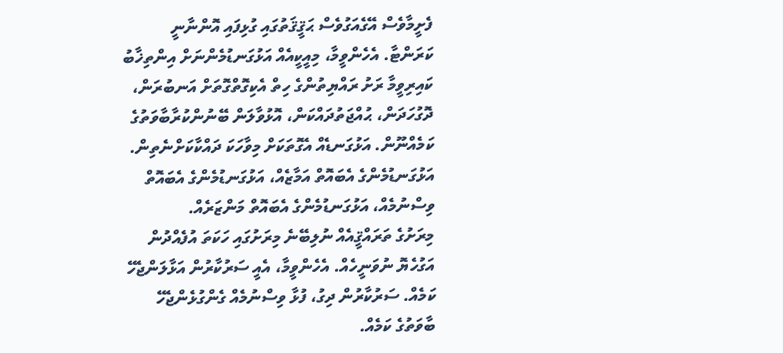ފެށީމާވެސް އޭގެއަގުވެސް ޙަޤީޤަތުގައި ގުޅިފައި އޮންނާނީ ކަރަންޓާ. އެހެންވީމާ، މިއީކީއެއް އަޅުގަނޑުމެންނަށް އިންތިޚާބު ކައިރިވީމާ ރަށު ރައްޔިތުންގެ ހިތް އެކިގޮތްގޮތަށް އަނބުރަން، ދޮގުހަދަން، ޙުއްޖަތުދައްކަން، އޮޅުވާލަން ބޭނުންކުރާބާވަތުގެ ކަމެއްނޫން. އަޅުގަނޑެއް އެގޮތަކަށް މިވާހަކަ ދައްކާކަށްނެތިން. އަޅުގަނޑުމެންގެ އެބައޮތް އަމާޒެއް، އަޅުގަނޑުމެންގެ އެބައޮތް ވިސްނުމެއް، އަޅުގަނޑުމެންގެ އެބައޮތް މަންޒަރެއް.
މިރަށުގެ ތަރައްޤީއެއް ނުލިބޭނެ މިރަށުގައި ހަކަތަ އުފެއްދުން އަގުހެޔޮ ނުވަނީހެއް. އެހެންވީމާ، އެއީ ސަރުކާރުން އަޅާލަންޖެހޭ ކަމެއް. ސަރުކާރުން ދިގު، ފުޅާ ވިސްނުމެއް ގެންގުޅެންޖެހޭ ބާވަތުގެ ކަމެއް.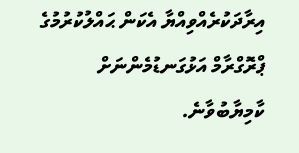އިރާދަކުރެއްވިއްޔާ އެކަން ޙައްލުކުރުމުގެ ޕްރޮގްރާމް އަޅުގަނޑުމެންނަށް ކާމިޔާބުވާނެ.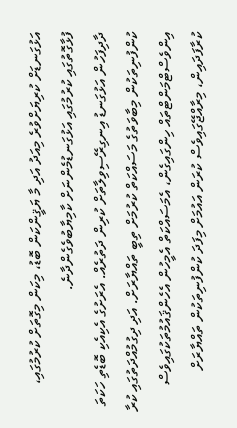އަޅުގަނޑަށް ކުރިޔަށްވުރެ މިއަދު އަދި މާ ޔަޤީންކަން ބޮޑު، މިކަން މިގޮތަށް ކުރުމުގައި، ފުޅާގޮތުގައި ކުރުމުގައި އަޅުގަނޑުމެންނަށް ކާމިޔާބުވެގެންދާނެ.
ދާދިފަހުން އަޅުގަނޑު އިނގިރޭސިވިލާތަށް ކުރިން ދަތުރެއް. އެރަށުގެ އެކިއެކި ބޮޑެތި ހަކަތަ ކުންފުނިތަކުން މިބާވަތުގެ މަސައްކަތް ކުރުމަށް ތިބީ ތައްޔާރަށް. އަދި ދިގުމުއްދަތުގައި ކުރާ އިންވެސްޓްމަންޓްތައް ހިންގައިގެން، އެމަސައްކަތް އެމީހުން އެހެންޤައުމުތަކުގައިވެސް ކުރާފަދައިން، މިރާއްޖޭގައިވެސް ކުރަން އައުމަށް މިފަދަ ކުންފުނިތަކުން ތައްޔާރަށް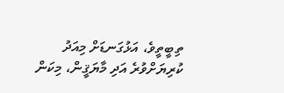ތިބީތީވެ، އަޅުގަނޑަށް މިއަދު ކުރިޔަށްވުރެ އަދި މާޔަޤީން، މިކަން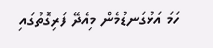ހަމަ އަޅުގަނޑުމެން މިއެދޭ ފަރިގޮތުގައި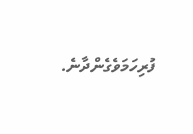ފުރިހަމަވެގެންދާނެ.